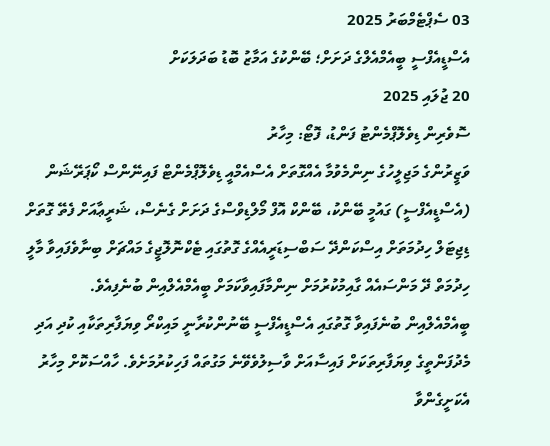03 ސެޕްޓެމްބަރު 2025
އެސްޑީއެފްސީ ބީއެމްއެލްގެ ދަށަށް؛ ބޭންކުގެ އަމާޒު ބޮޑު ބަދަލަކަށް
20 ޖުލައި 2025
ސޮވެރިން ޑިވެލޮޕްމެންޓު ފަންޑު، ފޮޓޯ: މިހާރު
ވަޒީރުންގެ މަޖިލީހުގެ ނިންމެވުމާ އެއްގޮތަށް އެސްއެމްއީ ޑިވެލޮޕްމެންޓް ފައިނޭންސް ކޯޕަރޭޝަން (އެސްޑީއެފްސީ) ގައުމީ ބޭންކު، ބޭންކް އޮފް މޯލްޑިވްސްގެ ދަށަށް ގެނެސް، ޝަރީޢާއަށް ފެތޭ ގޮތަށް ޑިޖިޓަލް ހިދުމަތަށް އިސްކަންދޭ ސަބްސިޑަރީއެއްގެ ގޮތުގައި ޓެކްނޮލޮޖީގެ މައްޗަށް ބިނާވެފައިވާ މާލީ ހިދުމަތް ދޭ މަންސައެއް ގާއިމުކުރުމަށް ނިންމާފައިވާކަމަށް ބީއެމްއެލްއިން ބުނެފިއެވެ.
ބީއެމްއެލްއިން ބުނެފައިވާ ގޮތުގައި އެސްޑީއެފްސީ ބޭނުންކުރާނީ މައިކްރޯ ވިޔަފާރިތަކާއި ކުދި އަދި މެދުފަންތީގެ ވިޔަފާރިތަކަށް ފައިސާއަށް ވާސިލުވެވޭނެ މަގުތައް ފަހިކުރުމަށެވެ. ހާއްސަކޮށް މިހާރު އެކަށީގެންވާ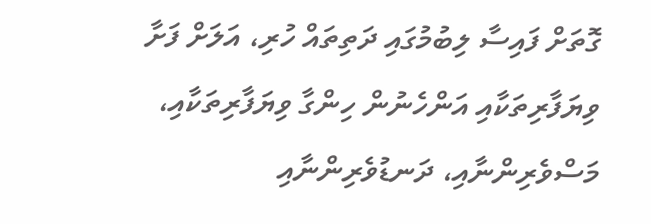ގޮތަށް ފައިސާ ލިބުމުގައި ދަތިތައް ހުރި، އަލަށް ފަށާ ވިޔަފާރިތަކާއި އަންހެނުން ހިންގާ ވިޔަފާރިތަކާއި، މަސްވެރިންނާއި، ދަނޑުވެރިންނާއި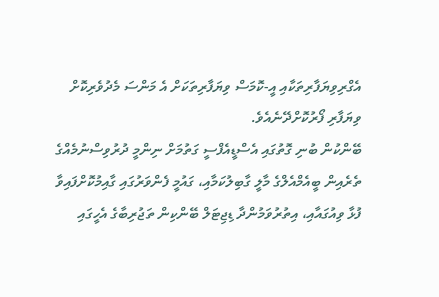އެގްރިވިޔަފާރިތަކާއި އީ-ކޮމަސް ވިޔަފާރިތަކަށް އެ މަންސަ މެދުވެރިކޮށް ވިޔަފާރި ފޯރުކޮށްދޭނެއެވެ.
ބޭންކުން ބުނި ގޮތުގައި އެސްޑީއެފްސީ ގަތުމަށް ނިންމީ ދުރުވިސްނުމެއްގެ ތެރެއިން ބީއެމްއެލްގެ މާލީ ގާބިލުކަމާއި، ގައުމީ ފެންވަރުގައި ގާއިމުކޮށްފައިވާ ފުޅާ ވިއުގައާއި، އިތުރުވަމުންދާ ޑިޖިޓަލް ބޭންކިން ތަޖުރިބާގެ އެހީގައި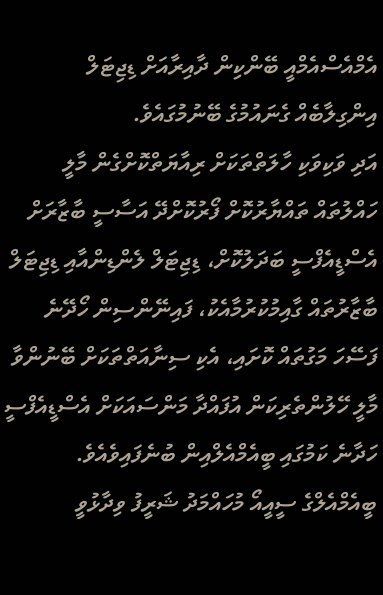އެމްއެސްއެމްއީ ބޭންކިން ދާއިރާއަށް ޑިޖިޓަލް އިންގިލާބެއް ގެނައުމުގެ ބޭނުމުގައެވެ.
އަދި ވަކިވަކި ހާލަތްތަކަށް ރިއާޔަތްކޮށްގެން މާލީ ހައްލުތައް ތައްޔާރުކޮށް ފޯރުކޮށްދޭ އަސާސީ ބާޒާރަށް އެސްޑީއެފްސީ ބަދަލުކޮށް، ޑިޖިޓަލް ލެންޑިންއާއި ޑިޖިޓަލް ބާޒާރުތައް ގާއިމުކުރުމާއެކު، ފައިނޭންސިން ހޯދޭނެ ފަސޭހަ މަގުތައް ކޮށައި، އެކި ސިނާއަތްތަކަށް ބޭނުންވާ މާލީ ހޭލުންތެރިކަން އުފައްދާ މަންސައަކަށް އެސްޑީއެފްސީ ހަދާނެ ކަމުގައި ބީއެމްއެލްއިން ބުނެފައިވެއެވެ.
ބީއެމްއެލްގެ ސީއީއޯ މުހައްމަދު ޝަރީފު ވިދާޅުވީ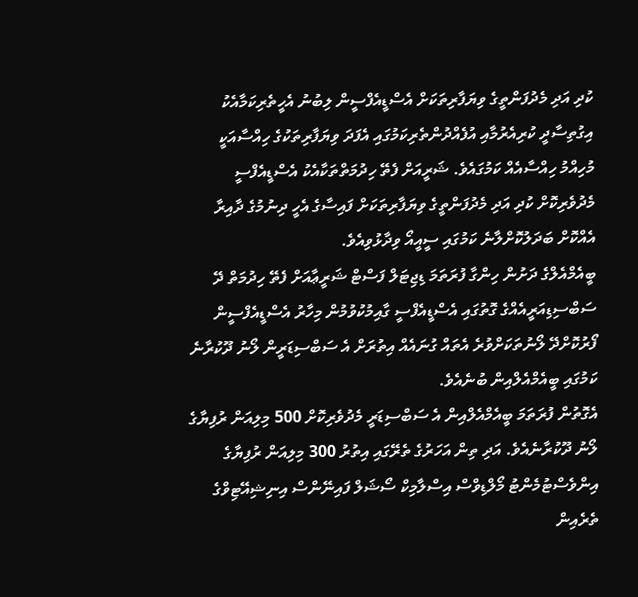ކުދި އަދި މެދުފަންތީގެ ވިޔަފާރިތަކަށް އެސްޑީއެފްސީން ލިބުނު އެހީތެރިކަމާއެކު އިގުތިސާދީ ކުރިއެރުމާއި އުފެއްދުންތެރިކަމުގައި އެފަދަ ވިޔަފާރިތަކުގެ ހިއްސާއަކީ މުހިއްމު ހިއްސާއެއް ކަމުގައެވެ. ޝަރީއަށް ފެތޭ ހިދުމަތްތަކާއެކު އެސްޑީއެފްސީ މެދުވެރިކޮށް ކުދި އަދި މެދުފަންތީގެ ވިޔަފާރިތަކަށް ފައިސާގެ އެހީ ދިނުމުގެ ދާއިރާ އެއްކޮށް ބަދަލުކޮށްލާނެ ކަމުގައި ސީއީއޯ ވިދާޅުވިއެވެ.
ބީއެމްއެލްގެ ދަށުން ހިންގާ ފުރަތަމަ ޑިޖިޓަލް ފަސްޓް ޝަރީޢާއަށް ފެތޭ ހިދުމަތް ދޭ ސަބްސިޑިއަރީއެއްގެ ގޮތުގައި އެސްޑީއެފްސީ ގާއިމުކުވުމުން މިހާރު އެސްޑީއެފްސީން ފޯރުކޮށްދޭ ލޯނުތަކަށްވުރެ އެތައް ގުނައެއް އިތުރަށް އެ ސަބްސިޑަރީން ލޯނު ދޫކުރާނެ ކަމުގައި ބީއެމްއެލްއިން ބުނެއެވެ.
އެގޮތުން ފުރަތަމަ ބީއެމްއެލްއިން އެ ސަބްސިޑަރީ މެދުވެރިކޮށް 500 މިލިއަން ރުފިޔާގެ ލޯނު ދޫކުރާނެއެވެ. އަދި ތިން އަހަރުގެ ތެރޭގައި އިތުރު 300 މިލިއަން ރުފިޔާގެ އިންވެސްޓުމެންޓު މޯލްޑިވްސް އިސްލާމިކް ސޯޝަލް ފައިނޭންސް އިނިޝިއޭޓިވްގެ ތެރެއިން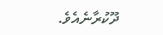ދޫކުރާނެއެވެ.